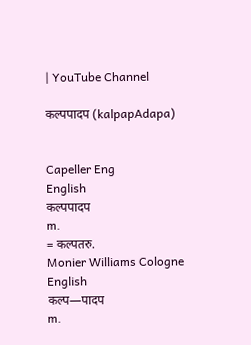| YouTube Channel

कल्पपादप (kalpapAdapa)


Capeller Eng
English
कल्पपादप
m.
= कल्पतरु.
Monier Williams Cologne
English
कल्प—पादप
m.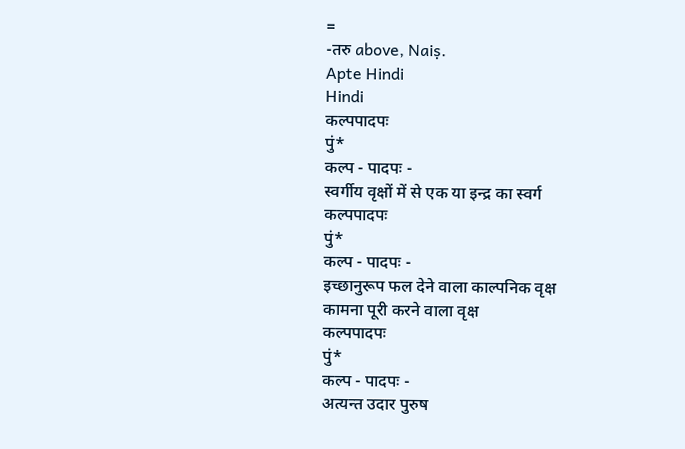=
-तरु above, Naiṣ.
Apte Hindi
Hindi
कल्पपादपः
पुं*
कल्प - पादपः -
स्वर्गीय वृक्षों में से एक या इन्द्र का स्वर्ग
कल्पपादपः
पुं*
कल्प - पादपः -
इच्छानुरूप फल देने वाला काल्पनिक वृक्ष कामना पूरी करने वाला वृक्ष
कल्पपादपः
पुं*
कल्प - पादपः -
अत्यन्त उदार पुरुष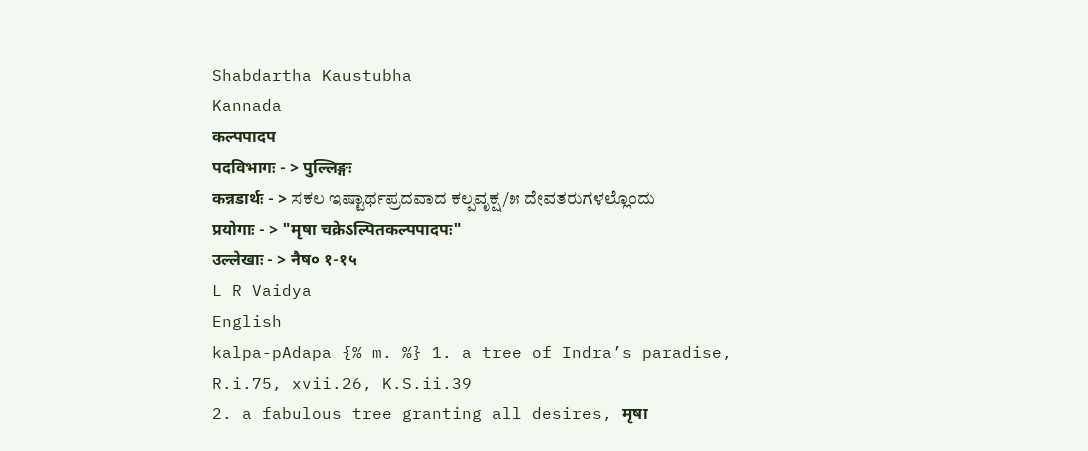Shabdartha Kaustubha
Kannada
कल्पपादप
पदविभागः - > पुल्लिङ्गः
कन्नडार्थः - > ಸಕಲ ಇಷ್ಟಾರ್ಥಪ್ರದವಾದ ಕಲ್ಪವೃಕ್ಷ /೫ ದೇವತರುಗಳಲ್ಲೊಂದು
प्रयोगाः - > "मृषा चक्रेऽल्पितकल्पपादपः"
उल्लेखाः - > नैष० १-१५
L R Vaidya
English
kalpa-pAdapa {% m. %} 1. a tree of Indra’s paradise, R.i.75, xvii.26, K.S.ii.39
2. a fabulous tree granting all desires, मृषा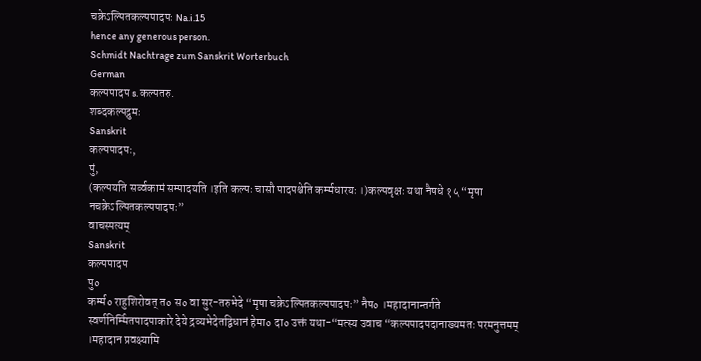चक्रेऽल्पितकल्पपादपः Na.i.15
hence any generous person.
Schmidt Nachtrage zum Sanskrit Worterbuch
German
कल्पपादप s. कल्पतरु.
शब्दकल्पद्रुमः
Sanskrit
कल्पपादपः,
पुं,
(कल्पयति सर्व्वकामं सम्पादयति ।इति कल्पः चासौ पादपश्चेति कर्म्मधारयः ।)कल्पवृक्षः यथा नैषधे १५ “मृषा नचक्रेऽल्पितकल्पपादपः”
वाचस्पत्यम्
Sanskrit
कल्पपादप
पु०
कर्म्म० राहुशिरोवत् त० स० वा सुर-तरुभेदे “मृषा चक्रेऽल्पितकल्पपादपः” नैष० ।महादानान्तर्गते स्वर्णनिर्म्मितपादपाकारे देये द्रव्यभेदेतद्विधानं हेमा० दा० उक्तं यथा-“मत्स्य उवाच “कल्पपादपदानाख्यमतः परमनुत्तमम् ।महादान प्रवक्ष्यामि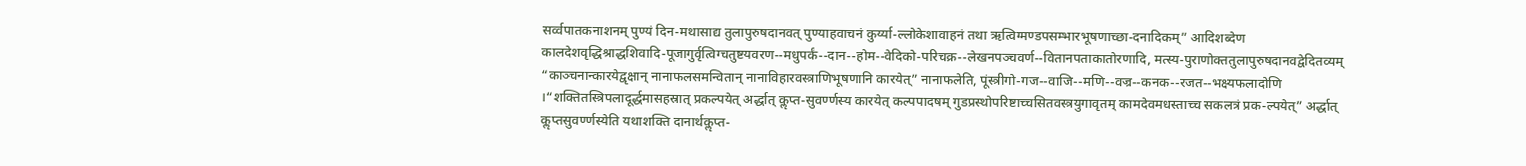सर्व्वपातकनाशनम् पुण्यं दिन-मथासाद्य तुलापुरुषदानवत् पुण्याहवाचनं कुर्य्या-ल्लोकेशावाहनं तथा ऋत्विग्मण्डपसम्भारभूषणाच्छा-दनादिकम्” आदिशब्देण कालदेशवृद्धिश्राद्धशिवादि-पूजागुर्वृत्विग्चतुष्टयवरण--मधुपर्कं--दान--होम--वेदिको-परिचक्र--लेखनपञ्चवर्ण--वितानपताकातोरणादि, मत्स्य-पुराणोक्ततुलापुरुषदानवद्वेदितव्यम् “काञ्चनान्कारयेद्वृक्षान् नानाफलसमन्वितान् नानाविहारवस्त्राणिभूषणानि कारयेत्” नानाफलेति, पूंस्त्रीगो-गज--वाजि--मणि--वज्र--कनक--रजत--भक्ष्यफलादोणि ।“शक्तितस्त्रिपलादूर्द्धमासहस्रात् प्रकल्पयेत् अर्द्धात् कॢप्त-सुवर्ण्णस्य कारयेत् कल्पपादषम् गुडप्रस्थोपरिष्टाच्चसितवस्त्रयुगावृतम् कामदेवमधस्ताच्च सकलत्रं प्रक-ल्पयेत्” अर्द्धात् कॢप्तसुवर्ण्णस्येति यथाशक्ति दानार्थकॢप्त-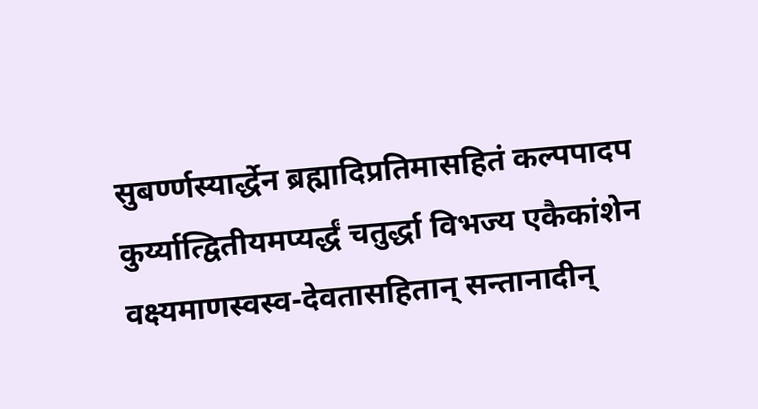सुबर्ण्णस्यार्द्धेन ब्रह्मादिप्रतिमासहितं कल्पपादप कुर्य्यात्द्वितीयमप्यर्द्धं चतुर्द्धा विभज्य एकैकांशेन वक्ष्यमाणस्वस्व-देवतासहितान् सन्तानादीन्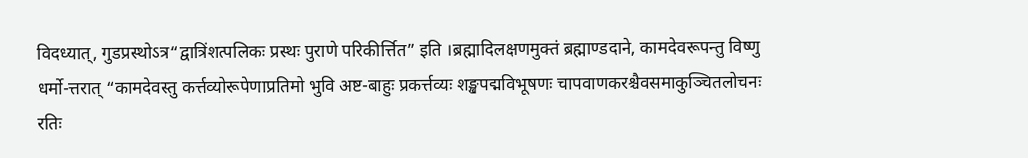विदध्यात्, गुडप्रस्थोऽत्र“द्वात्रिंशत्पलिकः प्रस्थः पुराणे परिकीर्त्तित” इति ।ब्रह्मादिलक्षणमुक्तं ब्रह्माण्डदाने, कामदेवरूपन्तु विष्णु धर्मो-त्तरात् “कामदेवस्तु कर्त्तव्योरूपेणाप्रतिमो भुवि अष्ट-बाहुः प्रकर्त्तव्यः शङ्खपद्मविभूषणः चापवाणकरश्चैवसमाकुञ्चितलोचनः रतिः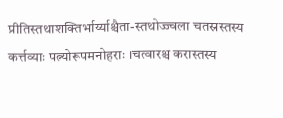प्रीतिस्तथाशक्तिर्भार्य्याश्चैता-स्तथोज्ज्वला चतस्रस्तस्य कर्त्तव्याः पत्न्योरूपमनोहराः ।चत्वारश्च करास्तस्य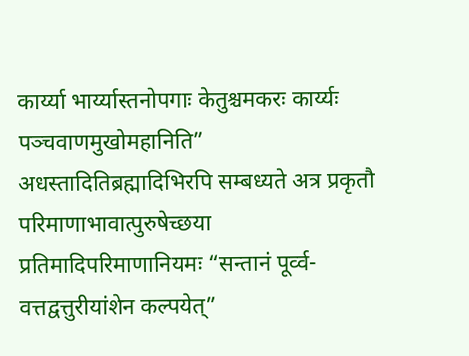कार्य्या भार्य्यास्तनोपगाः केतुश्चमकरः कार्य्यः पञ्चवाणमुखोमहानिति” अधस्तादितिब्रह्मादिभिरपि सम्बध्यते अत्र प्रकृतौ परिमाणाभावात्पुरुषेच्छया प्रतिमादिपरिमाणानियमः “सन्तानं पूर्व्व-वत्तद्वत्तुरीयांशेन कल्पयेत्”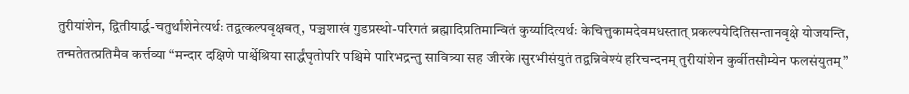तुरीयांशेन, द्वितीयार्द्ध-चतुर्थांशेनेत्यर्थः तद्वत्कल्पवृक्षबत्, पञ्चशाखं गुडप्रस्थो-परिगतं ब्रह्मादिप्रतिमान्वितं कुर्य्यादित्यर्थः केचित्तुकामदेवमधस्तात् प्रकल्पयेदितिसन्तानवृक्षे योजयन्ति, तन्मतेतत्प्रतिमैव कर्त्तव्या “मन्दार दक्षिणे पार्श्वेश्रिया सार्द्धंघृतोपरि पश्चिमे पारिभद्रन्तु सावित्र्या सह जीरके ।सुरभीसंयुतं तद्वन्निवेश्यं हरिचन्दनम् तुरीयांशेन कुर्वीतसौम्येन फलसंयुतम्”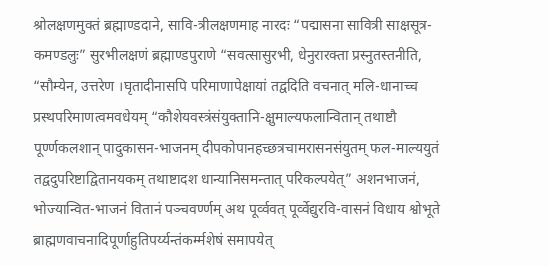श्रोलक्षणमुक्तं ब्रह्माण्डदाने, सावि-त्रीलक्षणमाह नारदः “पद्मासना सावित्री साक्षसूत्र-कमण्डलुः” सुरभीलक्षणं ब्रह्माण्डपुराणे “सवत्सासुरभी, धेनुरारक्ता प्रस्नुतस्तनीति, “सौम्येन, उत्तरेण ।घृतादीनासपि परिमाणापेक्षायां तद्वदिति वचनात् मलि-धानाच्च प्रस्थपरिमाणत्वमवधेयम् “कौशेयवस्त्रंसंयुक्तानि-क्षुमाल्यफलान्वितान् तथाष्टौ पूर्ण्णकलशान् पादुकासन-भाजनम् दीपकोपानहच्छत्रचामरासनसंयुतम् फल-माल्ययुतं तद्वदुपरिष्टाद्वितानयकम् तथाष्टादश धान्यानिसमन्तात् परिकल्पयेत्” अशनभाजनं, भोज्यान्वित-भाजनं वितानं पञ्चवर्ण्णम् अथ पूर्व्ववत् पूर्व्वेद्युरवि-वासनं विधाय श्वोभूते ब्राह्मणवाचनादिपूर्णाहुतिपर्य्यन्तंकर्म्मशेषं समापयेत्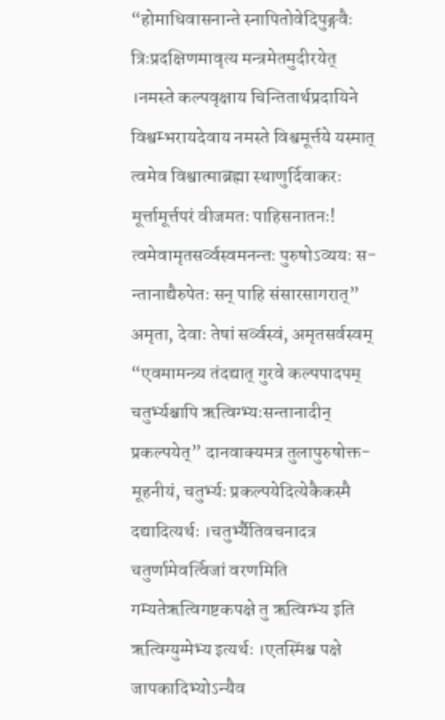“होमाधिवासनान्ते स्नापितोवेदिपुङ्गवैः त्रिःप्रदक्षिणमावृत्य मन्त्रमेतमुदीरयेत् ।नमस्ते कल्पवृक्षाय चिन्तितार्थप्रदायिने विश्वम्भरायदेवाय नमस्ते विश्वमूर्त्तये यस्मात् त्वमेव विश्वात्माब्रह्मा स्थाणुर्दिवाकरः मूर्त्तामूर्त्तपरं वीजमतः पाहिसनातनः! त्वमेवामृतसर्व्वस्वमनन्तः पुरुषोऽव्ययः स-न्तानाद्यैरुपेतः सन् पाहि संसारसागरात्” अमृता, देवाः तेषां सर्व्वस्वं, अमृतसर्वस्वम् “एवमामन्त्र्य तंदद्यात् गुरवे कल्पपादपम् चतुर्भ्यश्चापि ऋत्विग्भ्यःसन्तानादीन् प्रकल्पयेत्” दानवाक्यमत्र तुलापुरुषोक्त-मूहनीयं, चतुर्भ्यः प्रकल्पयेदित्येकैकस्मै दद्यादित्यर्थः ।चतुर्भ्यैतिवचनादत्र चतुर्णामेवर्त्विजां वरणमिति गम्यतेऋत्विगष्टकपक्षे तु ऋत्विग्भ्य इति ऋत्विग्युग्मेभ्य इत्यर्थः ।एतस्मिंश्च पक्षे जापकादिभ्योऽन्यैव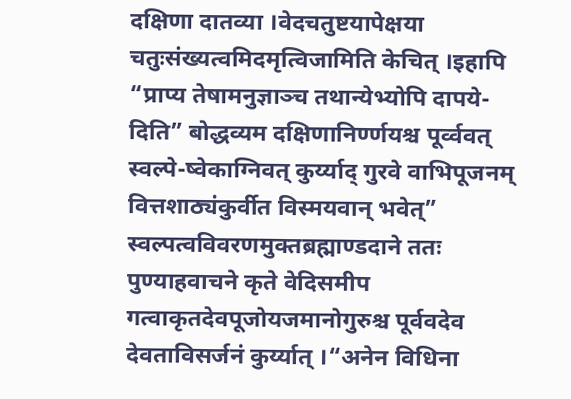दक्षिणा दातव्या ।वेदचतुष्टयापेक्षया चतुःसंख्यत्वमिदमृत्विजामिति केचित् ।इहापि “प्राप्य तेषामनुज्ञाञ्च तथान्येभ्योपि दापये-दिति” बोद्धव्यम दक्षिणानिर्ण्णयश्च पूर्व्ववत् स्वल्पे-ष्वेकाग्निवत् कुर्य्याद् गुरवे वाभिपूजनम् वित्तशाठ्यंकुर्वीत विस्मयवान् भवेत्” स्वल्पत्वविवरणमुक्तब्रह्माण्डदाने ततः पुण्याहवाचने कृते वेदिसमीप गत्वाकृतदेवपूजोयजमानोगुरुश्च पूर्ववदेव देवताविसर्जनं कुर्य्यात् ।“अनेन विधिना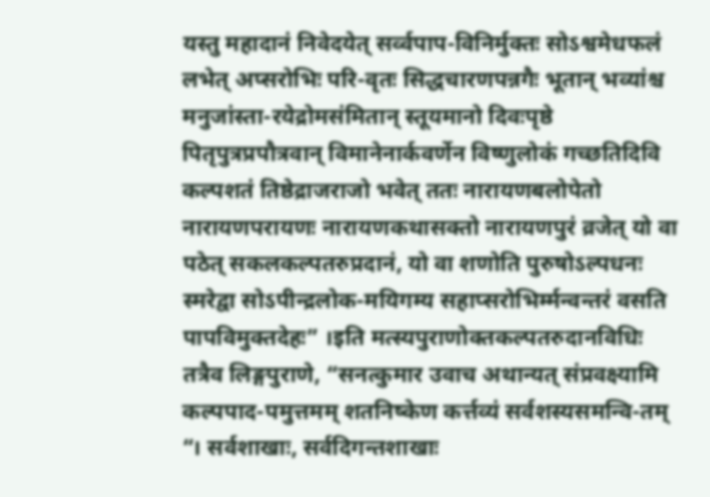यस्तु महादानं निवेदयेत् सर्व्वपाप-विनिर्मुक्तः सोऽश्वमेधफलं लभेत् अप्सरोभिः परि-वृतः सिद्धचारणपन्नगैः भूतान् भव्यांश्च मनुजांस्ता-रयेद्रोमसंमितान् स्तूयमानो दिवःपृष्ठे पितृपुत्रप्रपौत्रवान् विमानेनार्कवर्णेन विष्णुलोकं गच्छतिदिवि कल्पशतं तिष्ठेद्राजराजो भवेत् ततः नारायणबलोपेतो नारायणपरायणः नारायणकथासक्तो नारायणपुरं व्रजेत् यो वा पठेत् सकलकल्पतरुप्रदानं, यो वा शणोति पुरुषोऽल्पधनः स्मरेद्वा सोऽपीन्द्रलोक-मयिगम्य सहाप्सरोभिर्म्मन्वन्तरं वसति पापविमुक्तदेहः” ।इति मत्स्यपुराणोक्तकल्पतरुदानविधिः तत्रैव लिङ्गपुराणे, “सनत्कुमार उवाच अथान्यत् संप्रवक्ष्यामि कल्पपाद-पमुत्तमम् शतनिष्केण कर्त्तव्यं सर्वशस्यसमन्वि-तम् “। सर्वशाखाः, सर्वदिगन्तशाखाः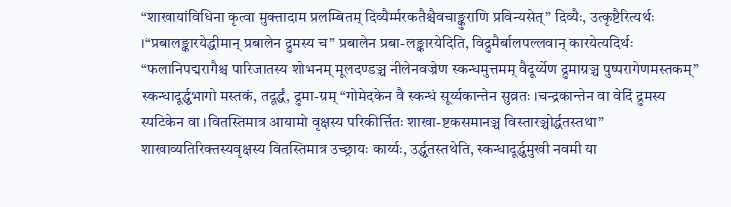“शाखायांविधिना कृत्वा मुक्तादाम प्रलम्बितम् दिव्यैर्म्मरकतैश्चैवचाङ्कुराणि प्रविन्यसेत्” दिव्यैः, उत्कृष्टैरित्यर्थः ।“प्रबालङ्कारयेद्धीमान् प्रबालेन द्रुमस्य च” प्रबालेन प्रबा-लङ्कारयेदिति, विद्रुमैर्बालपल्लवान् कारयेत्यदिर्थः “फलानिपद्मरागैश्च पारिजातस्य शोभनम् मूलदण्डञ्च नीलेनवज्रेण स्कन्धमुत्तमम् वैदूर्य्येण द्रुमाग्रञ्च पुष्परागेणमस्तकम्” स्कन्धादूर्द्ध्वभागो मस्तकं, तदूर्द्धं, द्रुमा-ग्रम् “गोमेदकेन वै स्कन्धं सूर्य्यकान्तेन सुव्रतः ।चन्द्रकान्तेन वा वेदिं द्रुमस्य स्पटिकेन वा ।वितस्तिमात्र आयामो वृक्षस्य परिकीर्त्तितः शाखा-ष्टकसमानञ्च विस्तारञ्चोर्द्धतस्तथा” शाखाव्यतिरिक्तस्यवृक्षस्य वितस्तिमात्र उच्छ्रायः कार्य्यः, उर्द्ध्वतस्तथेति, स्कन्धादूर्द्ध्वमुखी नवमी या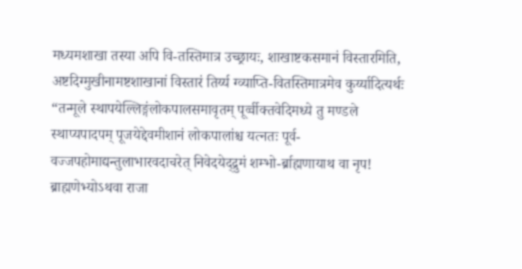मध्यमशाखा तस्या अपि वि-तस्तिमात्र उच्छ्रायः, शाखाष्टकसमानं विस्तारमिति, अष्टदिग्मुखीनामष्टशाखानां विस्तारं तिर्य्य ग्व्याप्ति-वितस्तिमात्रमेव कुर्य्यादित्यर्थः “तन्मूले स्थापयेल्लिङ्गंलोकपालसमावृतम् पूर्व्वीक्तवेदिमध्ये तु मण्डले स्थाप्यपादपम् पूजयेद्देवमीशानं लोकपालांश्च यत्नतः पूर्व-वज्जपहोमाद्यन्तुलाभारवदाचरेत् निवेदयेद्द्रुमं शम्भो-र्ब्राह्मणायाथ वा नृप! ब्राह्मणेभ्योऽथवा राजा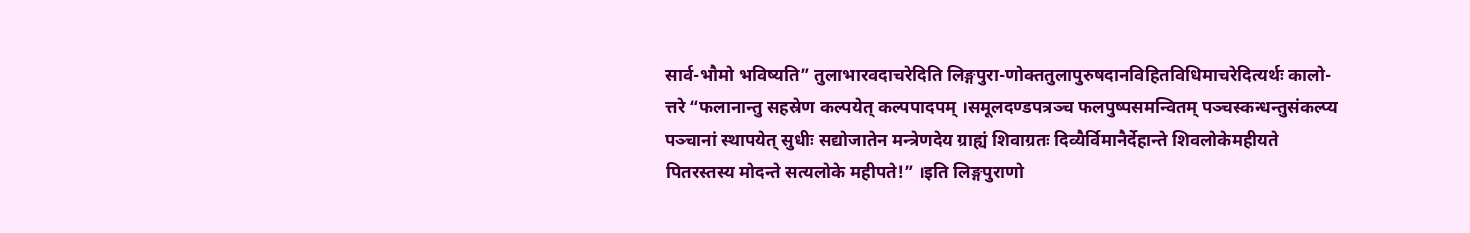सार्व-भौमो भविष्यति” तुलाभारवदाचरेदिति लिङ्गपुरा-णोक्ततुलापुरुषदानविहितविधिमाचरेदित्यर्थः कालो-त्तरे “फलानान्तु सहस्रेण कल्पयेत् कल्पपादपम् ।समूलदण्डपत्रञ्च फलपुष्पसमन्वितम् पञ्चस्कन्धन्तुसंकल्प्य पञ्चानां स्थापयेत् सुधीः सद्योजातेन मन्त्रेणदेय ग्राह्यं शिवाग्रतः दिव्यैर्विमानैर्देहान्ते शिवलोकेमहीयते पितरस्तस्य मोदन्ते सत्यलोके महीपते!” ।इति लिङ्गपुराणो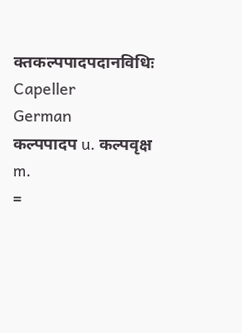क्तकल्पपादपदानविधिः
Capeller
German
कल्पपादप u. कल्पवृक्ष
m.
=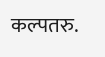कल्पतरु.